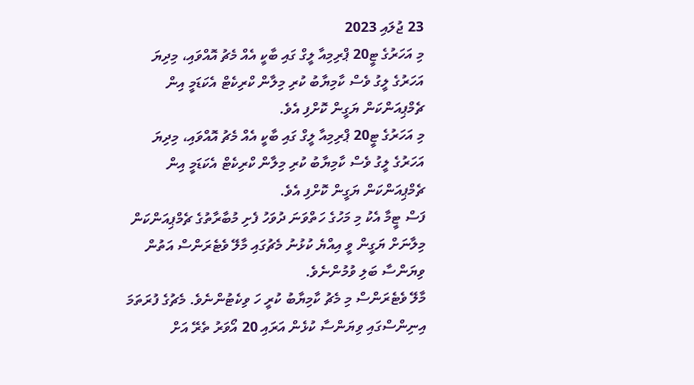23 ޖުލައި 2023
މި އަހަރުގެ ޓީ20 ޕްރިމިއާ ލީގް ގައި ބާކީ އެއް މެޗު އޮއްވައި، މިދިޔަ އަހަރުގެ ލީގު ވެސް ކާމިޔާބު ކުރި މިލާން ކްރިކެޓް އެކަޑަމީ އިން ޗެމްޕިއަންކަން ޔަގީން ކޮށްފި އެވެ.
މި އަހަރުގެ ޓީ20 ޕްރިމިއާ ލީގް ގައި ބާކީ އެއް މެޗު އޮއްވައި، މިދިޔަ އަހަރުގެ ލީގު ވެސް ކާމިޔާބު ކުރި މިލާން ކްރިކެޓް އެކަޑަމީ އިން ޗެމްޕިއަންކަން ޔަގީން ކޮށްފި އެވެ.
ފަސް ޓީމާ އެކު މި މަހުގެ ހަތްވަނަ ދުވަހު ފެށި މުބާރާތުގެ ޗެމްޕިއަންކަން މިލާނަށް ޔަގީން ވީ އިއްޔެ ކުޅުނު މެޗުގައި މާލޭ ވެޓެރަންސް އަތުން ވިޔަންސާ ބަލި ވުމުންނެވެ.
މާލޭ ވެޓެރަންސް މި މެޗު ކާމިޔާބު ކުރީ ހަ ވިކެޓުންނެވެ. މެޗުގެ ފުރަތަމަ އިނިންސްގައި ވިޔަންސާ ކުޅެން އަރައި 20 އޯވަރު ތެރޭ އަށް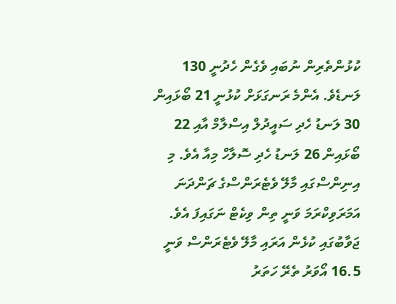ކުޅުންތެރިން ނުބައި ވެގެން ހެދުނީ 130 ލަނޑެވެ. އެންމެ ރަނގަޅަށް ކުޅުނީ 21 ބޯޅައިން 30 ލަނޑު ހެދި ސައީދުލް އިސްލާމް އާއި 22 ބޯޅައިން 26 ލަނޑު ހެދި ސޮލާހް މިއާ އެވެ. މި އިނިންސްގައި މާލޭ ވެޓެރަންސްގެ ޗަންދަނަ އަމަރަވިކްރަމަ ވަނީ ތިން ވިކެޓް ނަގައިފަ އެވެ.
ޖަވާބުގައި ކުޅެން އަރައި މާލޭ ވެޓެރަންސް ވަނީ 16.5 އޯވަރު ތެރޭ ހަތަރު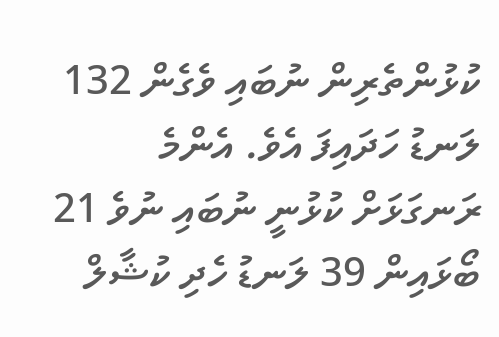ކުޅުންތެރިން ނުބައި ވެގެން 132 ލަނޑު ހަދައިފަ އެވެ. އެންމެ ރަނގަޅަށް ކުޅުނީ ނުބައި ނުވެ 21 ބޯޅައިން 39 ލަނޑު ހެދި ކުޝާލް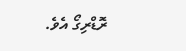ރޮޑްރިގޯ އެވެ.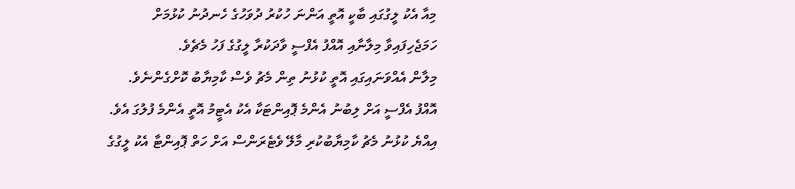މިއާ އެކު ލީގުގައި ބާކީ އޮތީ އަންނަ ހުކުރު ދުވަހުގެ ހެނދުނު ކުޅުމަށް ހަމަޖެހިފައިވާ މިލާނާއި އޮއްފު އެފްސީ ވާދަކުރާ ލީގުގެ ފަހު މެޗެވެ.
މިލާން އެއްވަނައިގައި އޮތީ ކުޅުނު ތިން މެޗު ވެސް ކާމިޔާބު ކޮށްގެންނެވެ. އޮއްފު އެފްސީ އަށް ލިބުނު އެންމެ ޕޮއިންޓަކާ އެކު އެޓީމު އޮތީ އެންމެ ފުލުގަ އެވެ.
އިއްޔެ ކުޅުނު މެޗު ކާމިޔާބުކުރި މާލޭ ވެޓެރަންސް އަށް ހަތް ޕޮއިންޓާ އެކު ލީގުގެ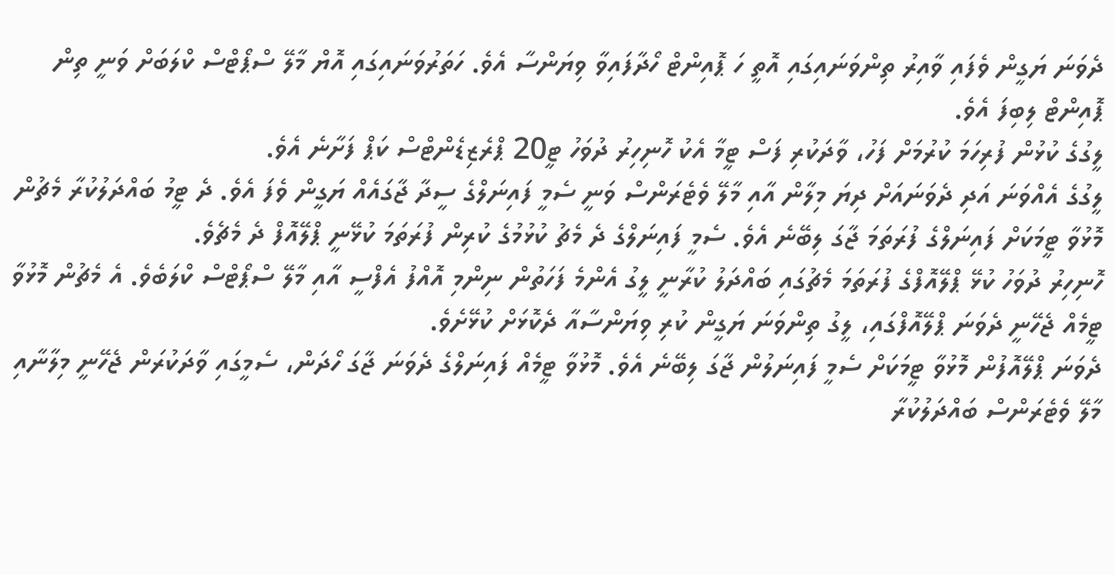ދެވަނަ ޔަގީން ވެފައި ވާއިރު ތިންވަނައިގައި އޮތީ ހަ ޕޮއިންޓް ހޯދާފައިވާ ވިޔަންސާ އެވެ. ހަތަރުވަނައިގައި އޮޔް މާލޭ ސްޕޯޓްސް ކްލަބަށް ވަނީ ތިން ޕޮއިންޓް ލިބިފަ އެވެ.
ލީގުގެ ކުޅުން ފުރިހަމަ ކުރުމަށް ފަހު، ވާދަކުރި ފަސް ޓީމާ އެކު ހޮނިހިރު ދުވަހު ޓީ20 ޕްރެޒިޑެންޓްސް ކަޕް ފަށާނެ އެވެ.
ލީގުގެ އެއްވަނަ އަދި ދެވަނައަށް ދިޔަ މިލާން އާއި މާލޭ ވެޓެރަންސް ވަނީ ސެމީ ފައިނަލްގެ ސީދާ ޖާގައެއް ޔަގީން ވެފަ އެވެ. ދެ ޓީމު ބައްދަލުކުރާ މެޗުން މޮޅުވާ ޓީމަކަށް ފައިނަލްގެ ފުރަތަމަ ޖާގަ ލިބޭނެ އެވެ. ސެމީ ފައިނަލްގެ ދެ މެޗު ކުޅުމުގެ ކުރިން ފުރަތަމަ ކުޅޭނީ ޕްލޭއޮފް ދެ މެޗެވެ.
ހޮނިހިރު ދުވަހު ކުޅޭ ޕްލޭއޮފްގެ ފުރަތަމަ މެޗުގައި ބައްދަލު ކުރާނީ ލީގު އެންމެ ފަހަތުން ނިންމި އޮއްފު އެފްސީ އާއި މާލޭ ސްޕޯޓްސް ކްލަބެވެ. އެ މެޗުން މޮޅުވާ ޓީމެއް ޖެހޭނީ ދެވަނަ ޕްލޭއޮފްގައި، ލީގު ތިންވަނަ ޔަގީން ކުރި ވިޔަންސާއާ ދެކޮޅަށް ކުޅޭށެވެ.
ދެވަނަ ޕްލޭއޮފުން މޮޅުވާ ޓީމަކަށް ސެމީ ފައިނަލުން ޖާގަ ލިބޭނެ އެވެ. މޮޅުވާ ޓީމެއް ފައިނަލްގެ ދެވަނަ ޖާގަ ހޯދަން، ސެމީގައި ވާދަކުރަން ޖެހޭނީ މިލާނާއި މާލޭ ވެޓެރަންސް ބައްދަލުކުރާ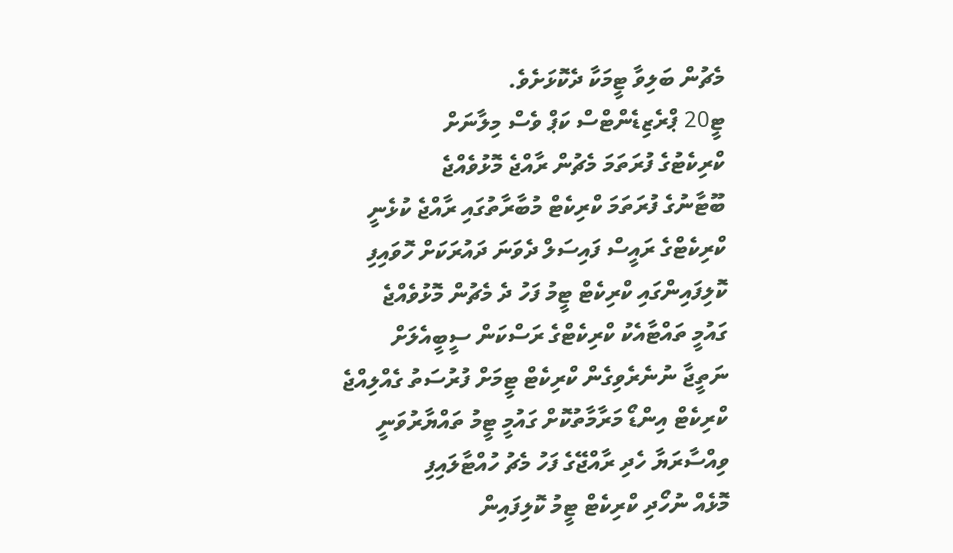މެޗުން ބަލިވާ ޓީމަކާ ދެކޮޅަށެވެ.
ޓީ20 ޕްރެޒިޑެންޓްސް ކަޕް ވެސް މިލާނަށް
ކްރިކެޓުގެ ފުރަތަމަ މެޗުން ރާއްޖެ މޮޅުވެއްޖެ
ބޫޓާނުގެ ފުރަތަމަ ކްރިކެޓް މުބާރާތުގައި ރާއްޖެ ކުޅެނީ
ކްރިކެޓްގެ ރައީސް ފައިސަލް ދެވަނަ ދައުރަކަށް ހޮވައިފި
ކޮލިފައިންގައި ކްރިކެޓް ޓީމު ފަހު ދެ މެޗުން މޮޅުވެއްޖެ
ގައުމީ ތައްޓާއެކު ކްރިކެޓްގެ ރަސްކަން ސީބީއެލަށް
ނަތީޖާ ނުނެރެވިގެން ކްރިކެޓް ޓީމަށް ފުރުސަތު ގެއްލިއްޖެ
ކްރިކެޓް އިންޑޯ މަރާމާތުކޮށް ގައުމީ ޓީމު ތައްޔާރުވަނީ
ވިއްސާރަޔާ ހެދި ރާއްޖޭގެ ފަހު މެޗު ހުއްޓާލައިފި
މޮޅެއް ނުހޯދި ކްރިކެޓް ޓީމު ކޮލިފައިން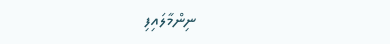ނިންމާލައިފި